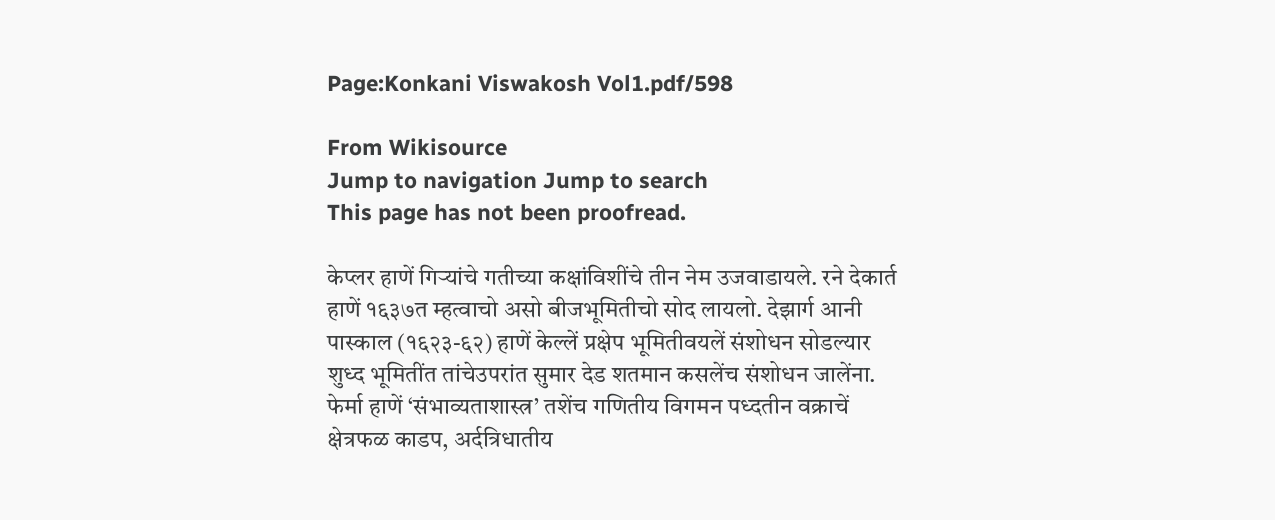Page:Konkani Viswakosh Vol1.pdf/598

From Wikisource
Jump to navigation Jump to search
This page has not been proofread.

केप्लर हाणें गिऱ्यांचे गतीच्या कक्षांविशींचे तीन नेम उजवाडायले. रने देकार्त हाणें १६३७त म्हत्वाचो असो बीजभूमितीचो सोद लायलो. देझार्ग आनी पास्काल (१६२३-६२) हाणें केल्लें प्रक्षेप भूमितीवयलें संशोधन सोडल्यार शुध्द भूमितींत तांचेउपरांत सुमार देड शतमान कसलेंच संशोधन जालेंना. फेर्मा हाणें ‘संभाव्यताशास्त्र’ तशेंच गणितीय विगमन पध्दतीन वक्राचें क्षेत्रफळ काडप, अर्दत्रिधातीय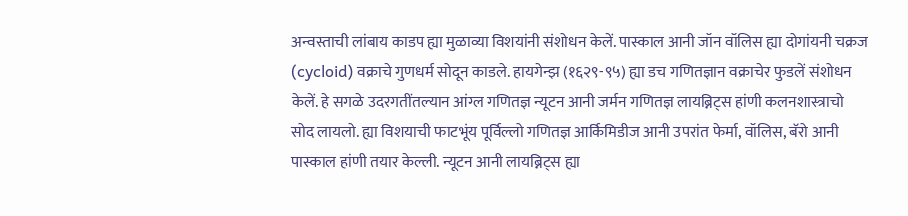अन्वस्ताची लांबाय काडप ह्या मुळाव्या विशयांनी संशोधन केलें. पास्काल आनी जॉन वॉलिस ह्या दोगांयनी चक्रज (cycloid) वक्राचे गुणधर्म सोदून काडले. हायगेन्झ (१६२९-९५) ह्या डच गणितज्ञान वक्राचेर फुडलें संशोधन केलें. हे सगळे उदरगतींतल्यान आंग्ल गणितज्ञ न्यूटन आनी जर्मन गणितज्ञ लायब्निट्स हांणी कलनशास्त्राचो सोद लायलो. ह्या विशयाची फाटभूंय पूर्विल्लो गणितज्ञ आर्किमिडीज आनी उपरांत फेर्मा, वॉलिस, बॅरो आनी पास्काल हांणी तयार केल्ली. न्यूटन आनी लायब्निट्स ह्या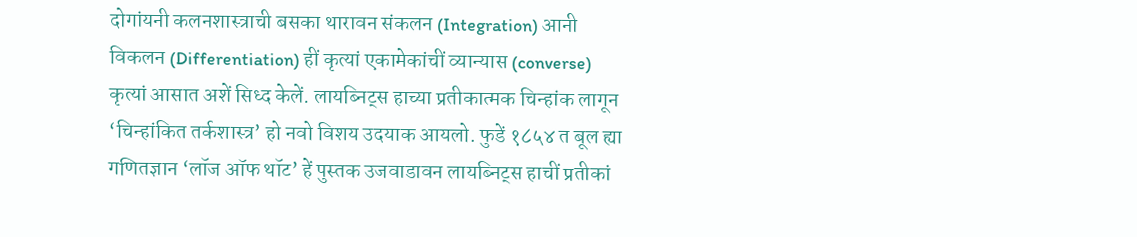दोगांयनी कलनशास्त्राची बसका थारावन संकलन (Integration) आनी विकलन (Differentiation) हीं कृत्यां एकामेकांचीं व्यान्यास (converse) कृत्यां आसात अशें सिध्द केलें. लायब्निट्स हाच्या प्रतीकात्मक चिन्हांक लागून ‘चिन्हांकित तर्कशास्त्र’ हो नवो विशय उदयाक आयलो. फुडें १८५४ त बूल ह्या गणितज्ञान ‘लॉज ऑफ थॉट’ हें पुस्तक उजवाडावन लायब्निट्स हाचीं प्रतीकां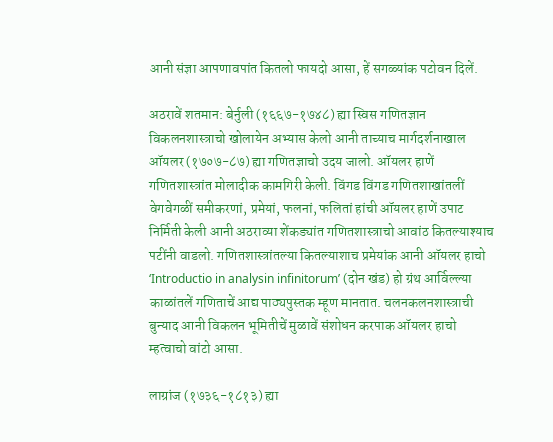आनी संज्ञा आपणावपांत कितलो फायदो आसा, हें सगळ्यांक पटोवन दिलें.

अठरावें शतमान: बेर्नुली (१६६७-१७४८) ह्या स्विस गणितज्ञान विकलनशास्त्राचो खोलायेन अभ्यास केलो आनी ताच्याच मार्गदर्शनाखाल ऑयलर (१७०७-८७) ह्या गणितज्ञाचो उदय जालो. ऑयलर हाणें गणितशास्त्रांत मोलादीक कामगिरी केली. विंगड विंगड गणितशाखांतलीं वेगवेगळीं समीकरणां, प्रमेयां, फलनां, फलितां हांची ऑयलर हाणें उपाट निर्मिती केली आनी अठराव्या शेंकड्यांत गणितशास्त्राचो आवांठ कितल्याश्याच पटींनी वाडलो. गणितशास्त्रांतल्या कितल्याशाच प्रमेयांक आनी ऑयलर हाचो ‘Introductio in analysin infinitorum’ (दोन खंड) हो ग्रंथ आर्विल्ल्या काळांतलें गणिताचें आद्य पाठ्यपुस्तक म्हूण मानतात. चलनकलनशास्त्राची बुन्याद आनी विकलन भूमितीचें मुळावें संशोधन करपाक ऑयलर हाचो म्हत्वाचो वांटो आसा.

लाग्रांज (१७३६-१८१३) ह्या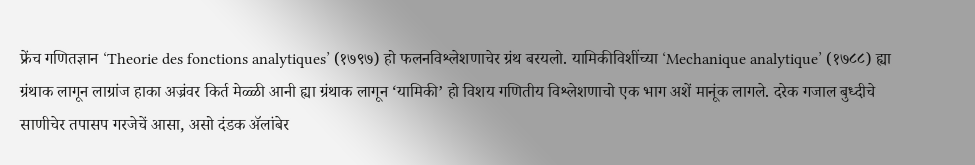फ्रेंच गणितज्ञान ‘Theorie des fonctions analytiques’ (१७९७) हो फलनविश्लेशणाचेर ग्रंथ बरयलो. यामिकीविशींच्या ‘Mechanique analytique’ (१७८८) ह्या ग्रंथाक लागून लाग्रांज हाका अज्रंवर किर्त मेळ्ळी आनी ह्या ग्रंथाक लागून ‘यामिकी’ हो विशय गणितीय विश्लेशणाचो एक भाग अशें मानूंक लागले. दरेक गजाल बुध्दीचे साणीचेर तपासप गरजेचें आसा, असो दंडक ॲलांबेर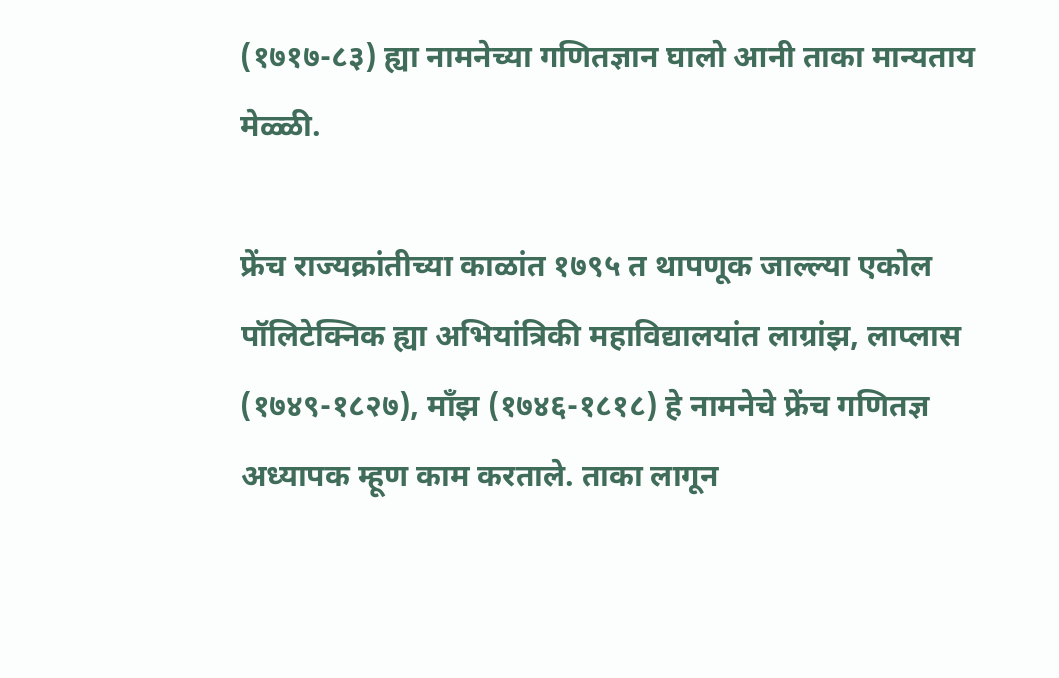(१७१७-८३) ह्या नामनेच्या गणितज्ञान घालो आनी ताका मान्यताय मेळ्ळी.

फ्रेंच राज्यक्रांतीच्या काळांत १७९५ त थापणूक जाल्ल्या एकोल पॉलिटेक्निक ह्या अभियांत्रिकी महाविद्यालयांत लाग्रांझ, लाप्लास (१७४९-१८२७), माँझ (१७४६-१८१८) हे नामनेचे फ्रेंच गणितज्ञ अध्यापक म्हूण काम करताले. ताका लागून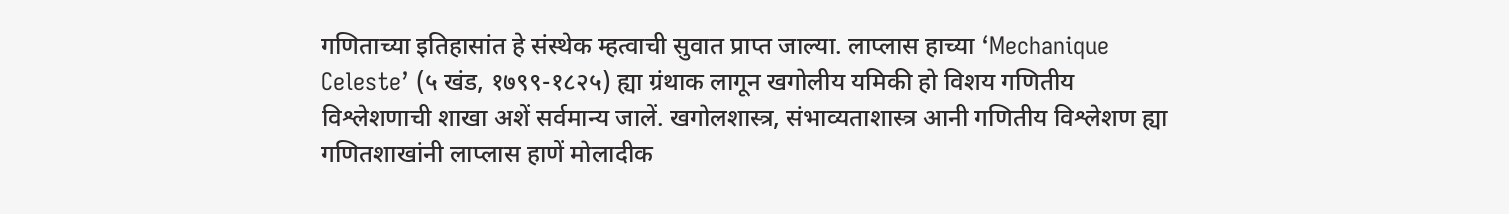गणिताच्या इतिहासांत हे संस्थेक म्हत्वाची सुवात प्राप्त जाल्या. लाप्लास हाच्या ‘Mechanique Celeste’ (५ खंड, १७९९-१८२५) ह्या ग्रंथाक लागून खगोलीय यमिकी हो विशय गणितीय विश्लेशणाची शाखा अशें सर्वमान्य जालें. खगोलशास्त्र, संभाव्यताशास्त्र आनी गणितीय विश्लेशण ह्या गणितशाखांनी लाप्लास हाणें मोलादीक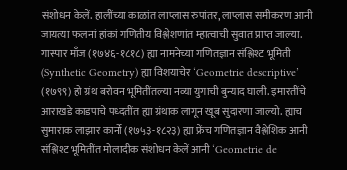संशोधन केलें. हालींच्या काळांत लाप्लास रुपांतर, लाप्लास समीकरण आनी जायत्या फलनां हांकां गणितीय विश्लेशणांत म्हात्वाची सुवात प्राप्त जाल्या. गास्पार माँज (१७४६-१८१८) ह्या नामनेच्या गणितज्ञान संश्लिश्ट भूमिती (Synthetic Geometry) ह्या विशयाचेर ‘Geometrie descriptive’ (१७९९) हो ग्रंथ बरोवन भूमितींतल्या नव्या युगाची बुन्याद घाली. इमारतींचे आराखडे काडपाचे पध्दतींत ह्या ग्रंथाक लागून खूब सुदारणा जाल्यो. ह्याच सुमाराक लाझार कार्नो (१७५३-१८२३) ह्या फ्रेंच गणितज्ञान वैश्लेशिक आनी संश्लिश्ट भूमितींत मोलादीक संशोधन केलें आनी ‘Geometrie de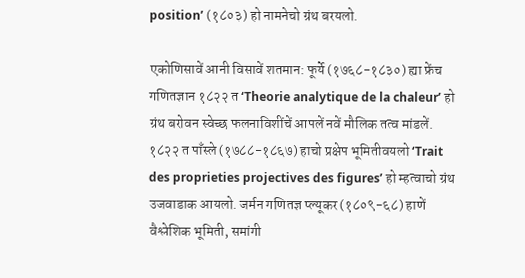position’ (१८०३) हो नामनेचो ग्रंथ बरयलो.

एकोणिसावें आनी विसावें शतमान: फूर्ये (१७६८-१८३०) ह्या फ्रेंच गणितज्ञान १८२२ त ‘Theorie analytique de la chaleur’ हो ग्रंथ बरोवन स्वेच्छ फलनाविशींचें आपलें नवें मौलिक तत्व मांडलें. १८२२ त पाँस्ले (१७८८-१८६७) हाचो प्रक्षेप भूमितीवयलो ‘Trait des proprieties projectives des figures’ हो म्हत्वाचो ग्रंथ उजवाडाक आयलो. जर्मन गणितज्ञ प्ल्यूकर (१८०९-६८) हाणें वैश्लेशिक भूमिती, समांगी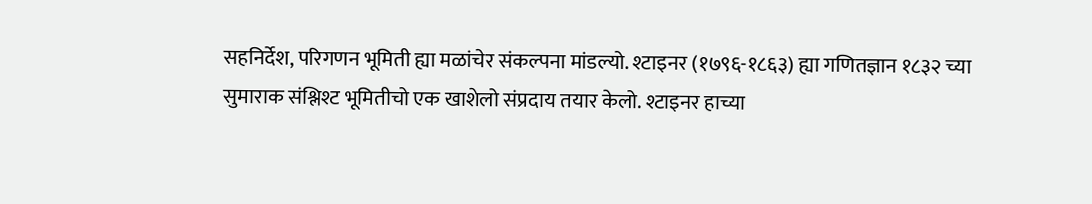सहनिर्देश, परिगणन भूमिती ह्या मळांचेर संकल्पना मांडल्यो. श्टाइनर (१७९६-१८६३) ह्या गणितज्ञान १८३२ च्या सुमाराक संश्लिश्ट भूमितीचो एक खाशेलो संप्रदाय तयार केलो. श्टाइनर हाच्या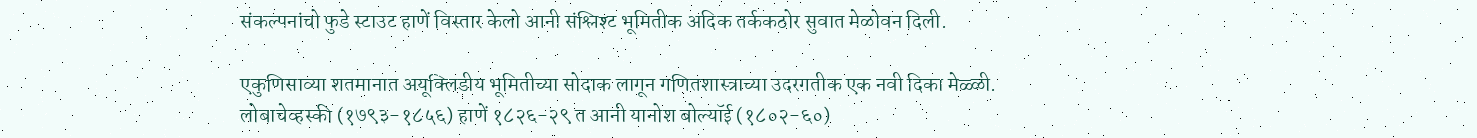संकल्पनांचो फुडे स्टाउट हाणें विस्तार केलो आनी संश्लिश्ट भूमितीक अदिक तर्ककठोर सुवात मेळोवन दिली.

एकुणिसाव्या शतमानात अयूक्लिडीय भूमितीच्या सोदाक लागून गणितशास्त्राच्या उदरगतीक एक नवी दिका मेळ्ळी. लोबाचेव्हस्की (१७९३-१८५६) हाणें १८२६-२९ त आनी यानोश बोल्यॉई (१८०२-६०)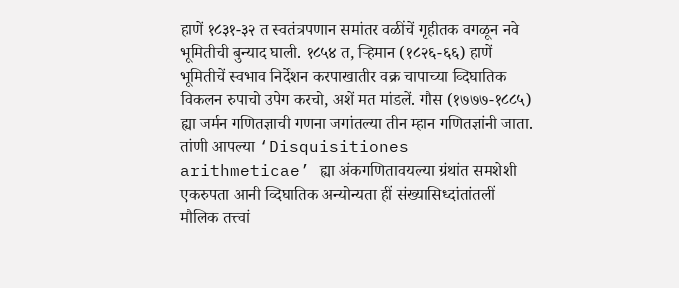हाणें १८३१-३२ त स्वतंत्रपणान समांतर वळींचें गृहीतक वगळून नवे भूमितीची बुन्याद घाली. १८५४ त, ऱ्हिमान (१८२६-६६) हाणें भूमितीचें स्वभाव निर्देशन करपाखातीर वक्र चापाच्या व्दिघातिक विकलन रुपाचो उपेग करचो, अशें मत मांडलें. गौस (१७७७-१८८५) ह्या जर्मन गणितज्ञाची गणना जगांतल्या तीन म्हान गणितज्ञांनी जाता. तांणी आपल्या ‘Disquisitiones arithmeticae’ ह्या अंकगणितावयल्या ग्रंथांत समशेशी एकरुपता आनी व्दिघातिक अन्योन्यता हीं संख्यासिध्दांतांतलीं मौलिक तत्त्वां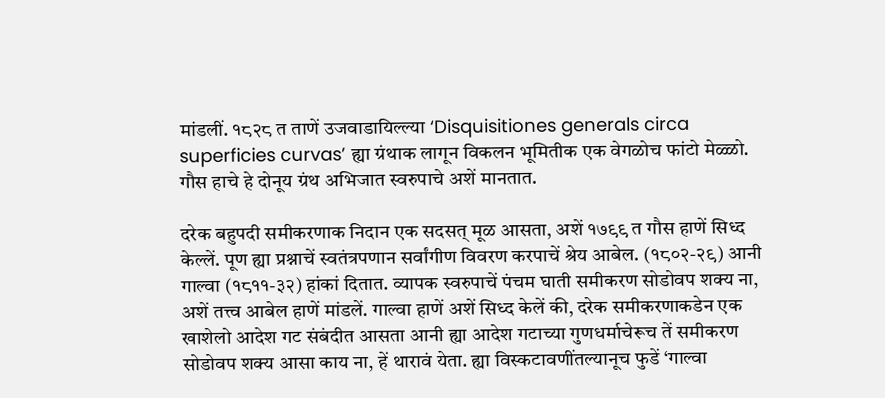मांडलीं. १८२८ त ताणें उजवाडायिल्ल्या ‘Disquisitiones generals circa superficies curvas’ ह्या ग्रंथाक लागून विकलन भूमितीक एक वेगळोच फांटो मेळ्ळो. गौस हाचे हे दोनूय ग्रंथ अभिजात स्वरुपाचे अशें मानतात.

दरेक बहुपदी समीकरणाक निदान एक सदसत् मूळ आसता, अशें १७९९ त गौस हाणें सिध्द केल्लें. पूण ह्या प्रश्नाचें स्वतंत्रपणान सर्वांगीण विवरण करपाचें श्रेय आबेल. (१८०२-२९) आनी गाल्वा (१८११-३२) हांकां दितात. व्यापक स्वरुपाचें पंचम घाती समीकरण सोडोवप शक्य ना, अशें तत्त्व आबेल हाणें मांडलें. गाल्वा हाणें अशें सिध्द केलें की, दरेक समीकरणाकडेन एक खाशेलो आदेश गट संबंदीत आसता आनी ह्या आदेश गटाच्या गुणधर्माचेरूच तें समीकरण सोडोवप शक्य आसा काय ना, हें थारावं येता. ह्या विस्कटावणींतल्यानूच फुडें ‘गाल्वा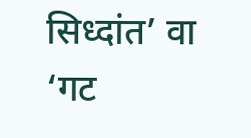सिध्दांत’ वा ‘गट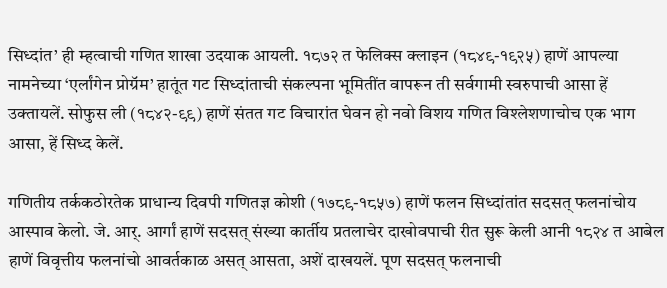सिध्दांत’ ही म्हत्वाची गणित शाखा उदयाक आयली. १८७२ त फेलिक्स क्लाइन (१८४९-१९२५) हाणें आपल्या नामनेच्या ‘एर्लांगेन प्रोग्रॅम’ हातूंत गट सिध्दांताची संकल्पना भूमितींत वापरून ती सर्वगामी स्वरुपाची आसा हें उक्तायलें. सोफुस ली (१८४२-९९) हाणें संतत गट विचारांत घेवन हो नवो विशय गणित विश्लेशणाचोच एक भाग आसा, हें सिध्द केलें.

गणितीय तर्ककठोरतेक प्राधान्य दिवपी गणितज्ञ कोशी (१७८९-१८५७) हाणें फलन सिध्दांतांत सदसत् फलनांचोय आस्पाव केलो. जे. आर्. आर्गां हाणें सदसत् संख्या कार्तीय प्रतलाचेर दाखोवपाची रीत सुरू केली आनी १८२४ त आबेल हाणें विवृत्तीय फलनांचो आवर्तकाळ असत् आसता, अशें दाखयलें. पूण सदसत् फलनाची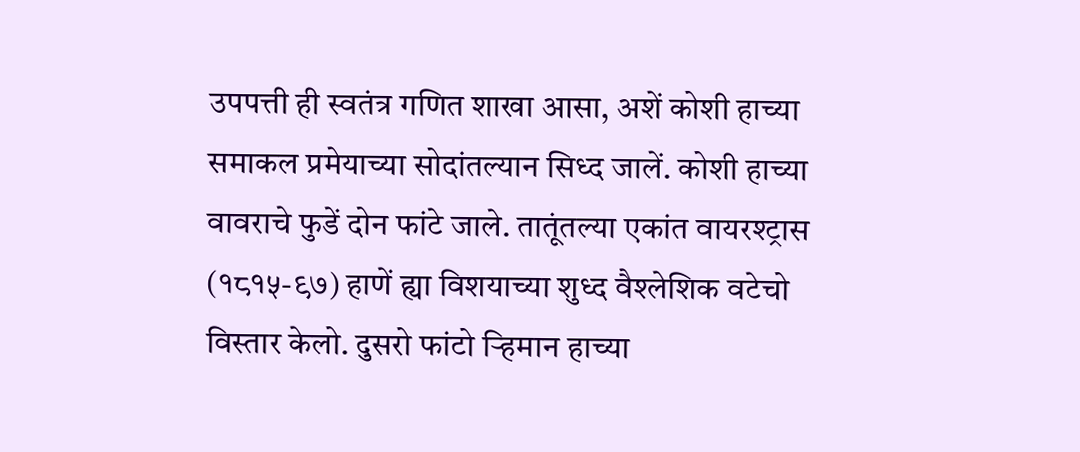उपपत्ती ही स्वतंत्र गणित शाखा आसा, अशें कोशी हाच्या समाकल प्रमेयाच्या सोदांतल्यान सिध्द जालें. कोशी हाच्या वावराचे फुडें दोन फांटे जाले. तातूंतल्या एकांत वायरश्ट्रास (१८१५-९७) हाणें ह्या विशयाच्या शुध्द वैश्लेशिक वटेचो विस्तार केलो. दुसरो फांटो ऱ्हिमान हाच्या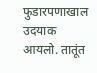फुडारपणाखाल उदयाक आयलो. तातूंत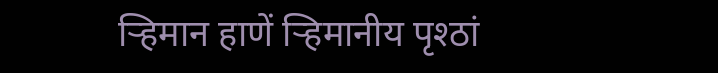ऱ्हिमान हाणें ऱ्हिमानीय पृश्ठां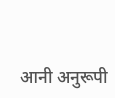आनी अनुरूपी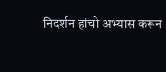निदर्शन हांचो अभ्यास करून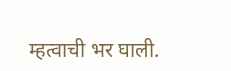म्हत्वाची भर घाली.